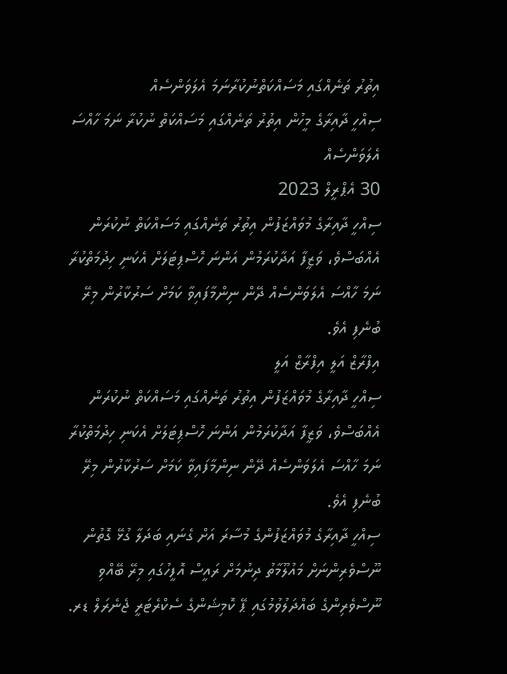އިތުރު ތަނެއްގައި މަސައްކަތްނުކުރާނަމަ އެލަވަންސެއް
ސިއްހީ ދާއިރާގެ މީހުން އިތުރު ތަނެއްގައި މަސައްކަތް ނުކުރާ ނަމަ ހާއްސަ އެލަވަންސެއް
30 އެޕްރީލް 2023
ސިއްހީ ދާއިރާގެ މުވައްޒަފުން އިތުރު ތަނެއްގައި މަސައްކަތް ނުކުރަން އެއްބަސްވެ، ވަޒީފާ އަދާކުރަމުން އަންނަ ހޮސްޕިޓަލަށް އެކަނި ހިދުމަތްކުރާ ނަމަ ހާއްސަ އެލަވަންސެއް ދޭން ނިންމާފައިވާ ކަމަށް ސަރުކާރުން މިރޭ ބުނެފި އެވެ.
އިފްރާޒް އަލީ އިފްރާޒް އަލީ
ސިއްހީ ދާއިރާގެ މުވައްޒަފުން އިތުރު ތަނެއްގައި މަސައްކަތް ނުކުރަން އެއްބަސްވެ، ވަޒީފާ އަދާކުރަމުން އަންނަ ހޮސްޕިޓަލަށް އެކަނި ހިދުމަތްކުރާ ނަމަ ހާއްސަ އެލަވަންސެއް ދޭން ނިންމާފައިވާ ކަމަށް ސަރުކާރުން މިރޭ ބުނެފި އެވެ.
ސިއްހީ ދާއިރާގެ މުވައްޒަފުންގެ މުސާރަ އަށް ގެނައި ބަދަލާ ގުޅޭ ގޮތުން ނޫސްވެރިންނަށް މައުލޫމާތު ދިނުމަށް ރައީސް އޮފީހުގައި މިރޭ ބޭއްވި ނޫސްވެރިންގެ ބައްދަލުވުމުގައި ޕޭ ކޮމިޝަންގެ ސެކްރެޓަރީ ޖެނެރަލް ޑރ.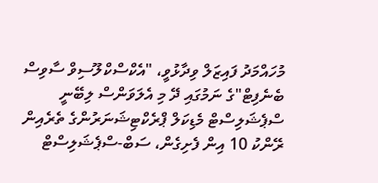މުހައްމަދު ފައިޒަލް ވިދާޅުވީ، "އެކްސްކްލޫސިވް ސާވިސް ބެނެފިޓް"ގެ ނަމުގައި ދޭ މި އެލަވަންސް ލިބޭނީ ސްޕެޝަލިސްޓް މެޑިކަލް ޕްރެކްޓިޝަނަރުންގެ ތެރެއިން ރޭންކު 10 އިން ފެށިގެން، ސަބް-ސްޕެޝަލިސްޓް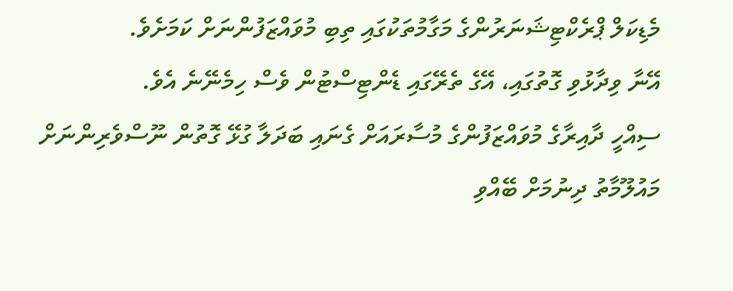މެޑިކަލް ޕްރެކްޓިޝަނަރުންގެ މަގާމުތަކުގައި ތިބި މުވައްޒަފުންނަށް ކަމަށެވެ.
އޭނާ ވިދާޅުވި ގޮތުގައި، އޭގެ ތެރޭގައި ޑެންޓިސްޓުން ވެސް ހިމެނޭނެ އެވެ.
ސިއްހީ ދާއިރާގެ މުވައްޒަފުންގެ މުސާރައަށް ގެނައި ބަދަލާ ގުޅޭ ގޮތުން ނޫސްވެރިންނަށް މައުލޫމާތު ދިނުމަށް ބޭއްވި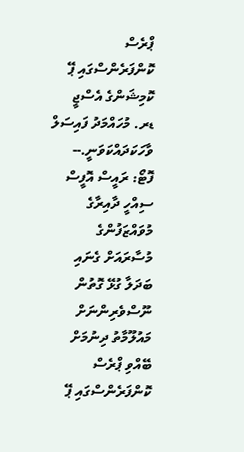ޕްރެސް ކޮންފަރެންސްގައި ޕޭ ކޮމިޝަންގެ އެސްޖީ ޑރ. މުހައްމަދު ފައިސަލް ވާހަކަދައްކަވަނީ.-- ފޮޓޯ: ރައީސް އޮފީސް
ސިއްހީ ދާއިރާގެ މުވައްޒަފުންގެ މުސާރައަށް ގެނައި ބަދަލާ ގުޅޭ ގޮތުން ނޫސްވެރިންނަށް މައުލޫމާތު ދިނުމަށް ބޭއްވި ޕްރެސް ކޮންފަރެންސްގައި ޕޭ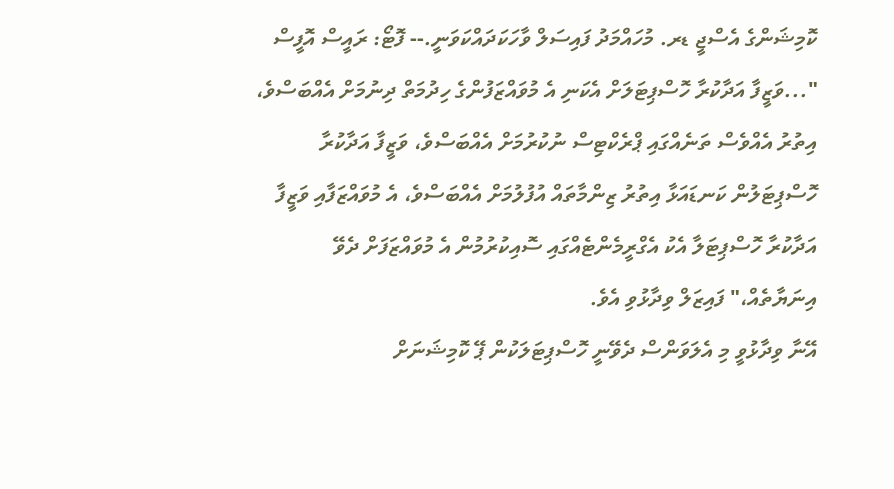ކޮމިޝަންގެ އެސްޖީ ޑރ. މުހައްމަދު ފައިސަލް ވާހަކަދައްކަވަނީ.-- ފޮޓޯ: ރައީސް އޮފީސް
"...ވަޒީފާ އަދާކުރާ ހޮސްޕިޓަލަށް އެކަނި އެ މުވައްޒަފުންގެ ހިދުމަތް ދިނުމަށް އެއްބަސްވެ، އިތުރު އެއްވެސް ތަނެއްގައި ޕްރެކްޓިސް ނުކުރުމަށް އެއްބަސްވެ، ވަޒީފާ އަދާކުރާ ހޮސްޕިޓަލުން ކަނޑައަޅާ އިތުރު ޒިންމާތައް އުފުލުމަށް އެއްބަސްވެ، އެ މުވައްޒަފާއި ވަޒީފާ އަދާކުރާ ހޮސްޕިޓަލާ އެކު އެގްރީމެންޓެއްގައި ސޮއިކުރުމުން އެ މުވައްޒަފަށް ދެވޭ އިނަޔާތެއް،" ފައިޒަލް ވިދާޅުވި އެވެ.
އޭނާ ވިދާޅުވީ މި އެލަވަންސް ދެވޭނީ ހޮސްޕިޓަލަކުން ޕޭ ކޮމިޝަނަށް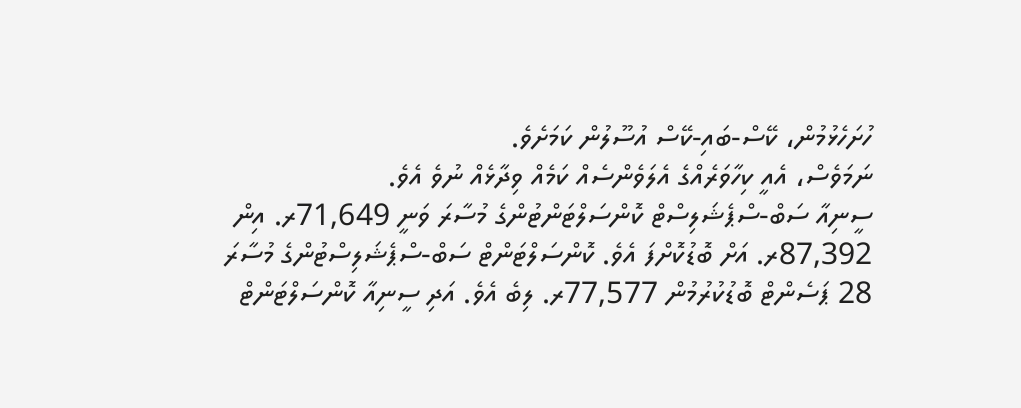ހުށަހެޅުމުން، ކޭސް-ބައި-ކޭސް އުސޫލުން ކަމަށެވެ.
ނަމަވެސް، އެއީ ކިހާވަރެއްގެ އެލަވެންސެއް ކަމެއް ވިދާޅެއް ނުވެ އެވެ.
ސީނިއާ ސަބް-ސްޕެޝަލިސްޓް ކޮންސަލްޓަންޓުންގެ މުސާރަ ވަނީ 71,649ރ. އިން 87,392ރ. އަށް ބޮޑުކޮށްފަ އެވެ. ކޮންސަލްޓަންޓް ސަބް-ސްޕެޝަލިސްޓުންގެ މުސާރަ 28 ޕަސެންޓް ބޮޑުކުރުމުން 77,577ރ. ލިބެ އެވެ. އަދި ސީނިއާ ކޮންސަލްޓަންޓް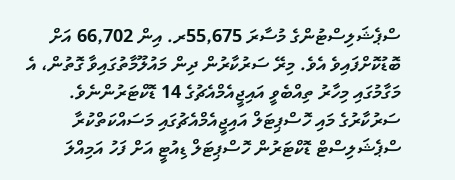ސްޕެޝަލިސްޓުންގެ މުސާރަ 55,675ރ. އިން 66,702 އަށް ބޮޑުކޮށްފައިވެ އެވެ. މިރޭ ސަރުކާރުން ދިން މައުލޫމާތުގައިވާ ގޮތުން، އެ މަގާމުގައި މިހާރު ތިއްބެވީ އައިޖީއެމްއެޗުގެ 14 ޑޮކްޓަރުންނެވެ.
ސަރުކާރުގެ މައި ހޮސްޕިޓަލް އައިޖީއެމްއެޗުގައި މަސައްކަތްކުރާ ސްޕެޝަލިސްޓް ޑޮކްޓަރުން ހޮސްޕިޓަލް ޑިއުޓީ އަށް ފަހު އަމިއްލަ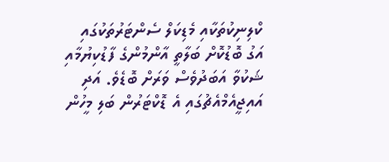ކްލިނިކުތަކާއި މެޑިކަލް ސެންޓަރުތަކުގައި އަގު ބޮޑުކޮށް ބަލާތީ އާންމުންގެ ފާޑުކިޔުމާއި ޝަކުވާ އަބަދުވެސް ވަރަށް ބޮޑެވެ. އަދި އައިޖީއެމްއެޗުގައި އެ ޑޮކްޓަރުން ބަލި މީހުން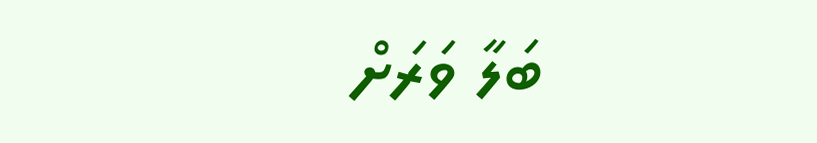ބަލާ ވަރަށް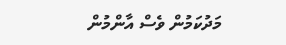މަދުކަމުން ވެސް އާންމުން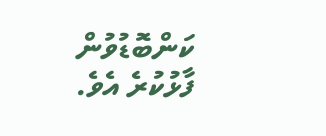ކަންބޮޑުވުން ފާޅުކުރެ އެވެ.